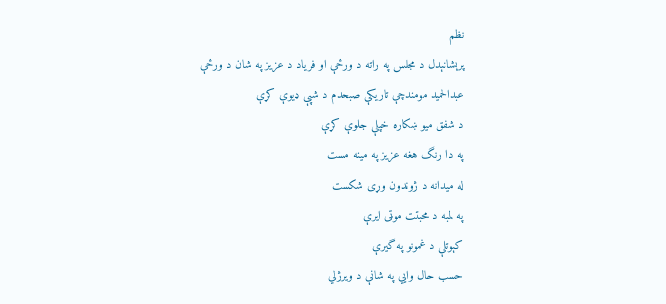نظم
پرېشانېدل د مجلس په راته د ورځې او فرياد د عزيز په شان د ورځې
عبدالحمید مومندچې تاريکې صبحدم د شپې ډيوې کړې
د شفق ميو ښکاره خپلې جلوې کړې
په دا رنگ هغه عزيز په مينه مست
له ميدانه د ژوندون وړی شکست
په لمبه د محبتت موټی ايرې
کېوتلې د غمونو په گيرې
حسب حال وايي په شانې د ويرژلي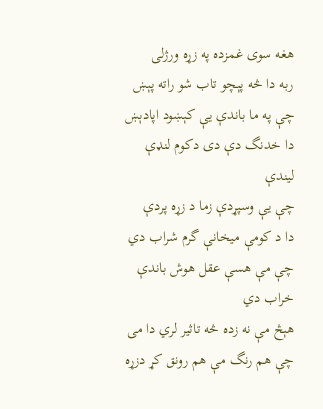هغه سوی غمزده په زړه ورژلی
ربه دا څه پېچو تاب شو راته پېښ
چې په ما باندې يې کېښود اپادېښ
دا خدنگ دې دی دکوم لنډې ليندې
چې يې وسپړدې زما د زړه پردې
دا د کومې ميخانې گرم شراب دي
چې مې هسې عقل هوش باندې خراب دي
هېڅ مې نه زده څه تاثير لري دا می
چې هم رنگ مې هم رونق کړ دزړه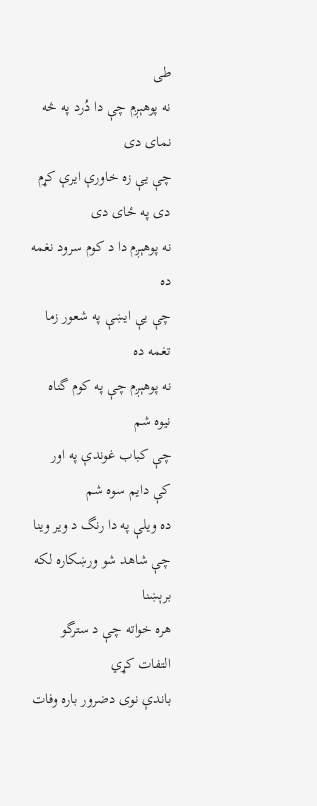طی
نه پوهېږم چې دا دُرد په څه نمای دی
چې يې زه خاورې ايرې کړم دی په ځای دی
نه پوهېږم دا د کوم سرود نغمه ده
چې يې ايښې په شعور زما تغمه ده
نه پوهېږم چې په کوم گناه نيوه شم
چې کباب غوندې په اور کې دايم سوه شم
ده ويلې په دا رنگ د وير وينا
چې شاهد شو ورښکاره لکه برېښنا
هره خواته چې د سترگو التفات کړي
باندې نوی دضرور باره وفات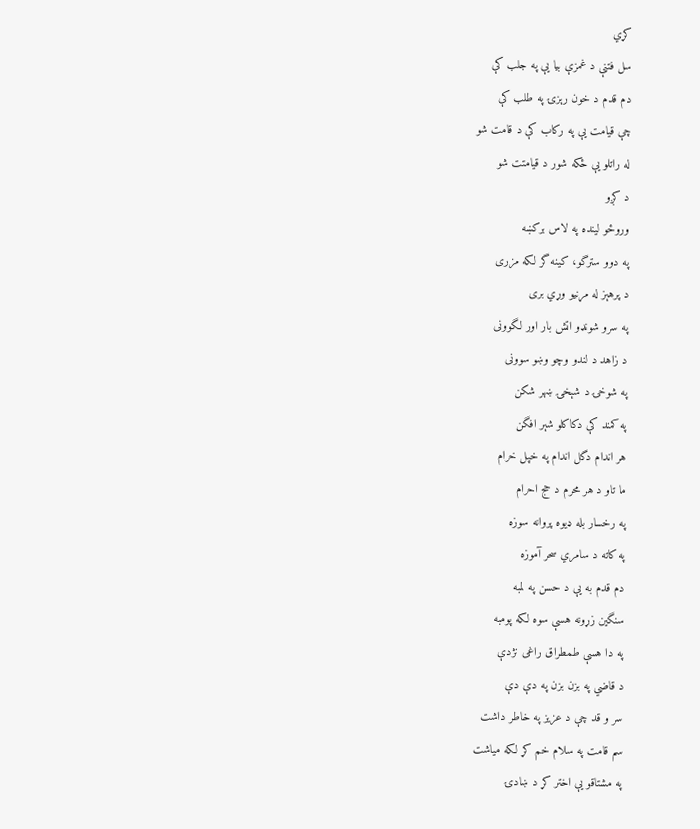کړي
سل فتنې د غمزې بيا يې په جلب کې
دم قدم د خون رېزۍ په طلب کې
چې قيامت يې په رکاب کې د قامت شو
له راتلو يې ځکه شور د قيامتت شو
د کږو
وروځو لينده په لاس برکښه
په دوو سترگو، کينه گر لکه مزری
د پرهېز له مړنيو وړي بری
په سرو شونډو اتش بار اور لگوونی
د زاهد د لندو وچو وښو سوونی
په شوخۍ د شېخۍ ښهر شکن
په کمند کې دکاکلو شېر افگن
هر اندام دگل اندام په خپل خرام
ما تاو د هر محرم د حج احرام
په رخسار بله ډيوه پروانه سوزه
په کاته د سامري سحر آموزه
دم قدم به يې د حسن په لمبه
سنگين زړونه هسې سوه لکه پومبه
په دا هسې طمطراق راغی نژدې
د قاضي په بزن بزن په دې دې
سر و قد چې د عزيز په خاطر داشت
سم قامت په سلام خم کړ لکه مياشت
په مشتاقو يې اختر کړ د ښادۍ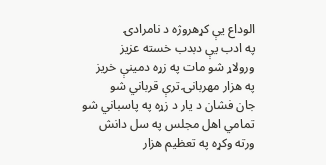الوداع يې کړهروژه د نامرادۍ
په ادب يې دبدب خسته عزيز
ورولاړ شو مات په زړه دمينې خريز
په هزار مهربانۍ ترې قرباني شو
جان فشان د يار د زړه په پاسباني شو
تمامي اهل مجلس په سل دانش
ورته وکړه په تعظيم هزار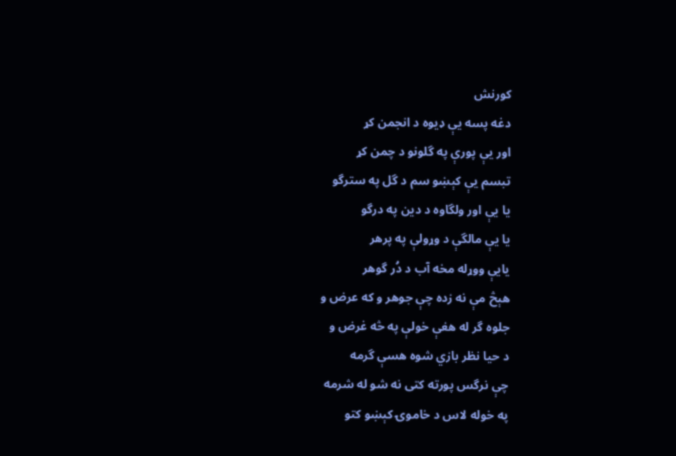کورنش
دغه پسه يې ډيوه د انجمن کړ
اور يې پورې په گلونو د چمن کړ
تبسم يې کېښو سم د گل په سترگو
يا يې اور ولگاوه د دين په درگو
يا يې مالگې د وړولې په پرهر
يايې ووړله مخه آب د دُر گوهر
هېڅ مې نه زده چې جوهر و که عرض و
جلوه گر له هغې خولې په څه غرض و
د حيا نظر بازي شوه هسې گرمه
چې نرگس پورته کتی نه شو له شرمه
په خوله لاس د خاموۍ کېښو کتو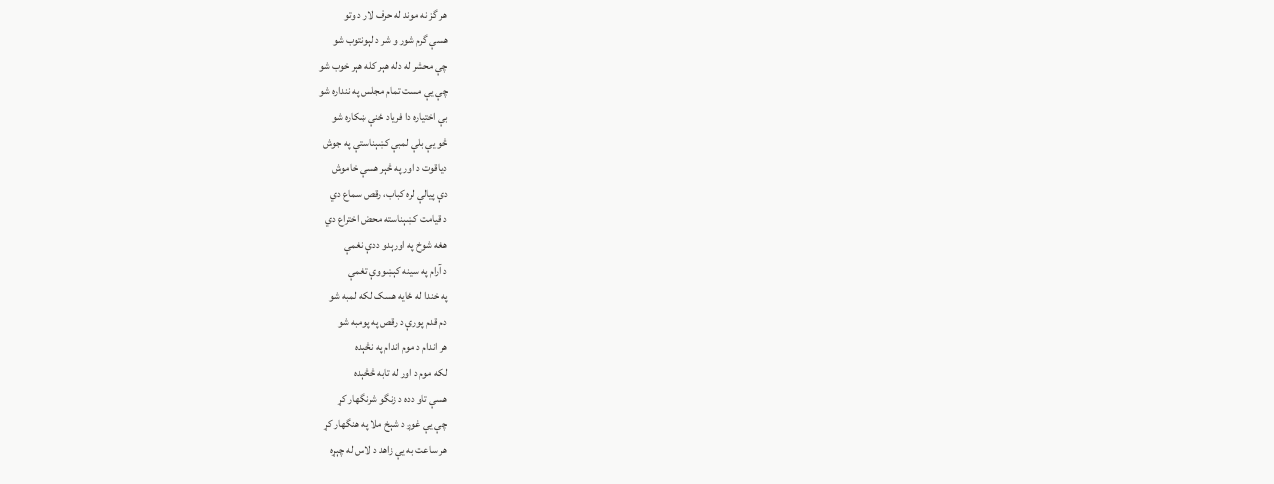هر گز نه موند له حرف لار د وتو
هسې گرم شور و شر د لېونتوب شو
چې محشر له دله هېر کله هېر خوب شو
چې يې مست تمام مجلس په ننداره شو
بې اختياره دا فرياد ځنې ښکاره شو
څو يې بلې لمبې کښېناستې په جوش
دياقوت د اور په څېر هسې خاموش
دې پيالې لره کباب، رقص سماع دي
د قيامت کښېناسته محض اختراع دي
هغه شوخ په اورېدو ددې نغمې
د آرام په سينه کېښووې تغمې
په خندا له ځايه هسک لکه لمبه شو
دم قدم پورې د رقص په پومبه شو
هر اندام د موم اندام په نڅېده
لکه موم د اور له تابه څڅېده
هسې تاو دده د زنگو شرنگهار کړ
چې يې غوږ د شېخ ملا په هنگهار کړ
هر ساعت به يې زاهد د لاس له چېړه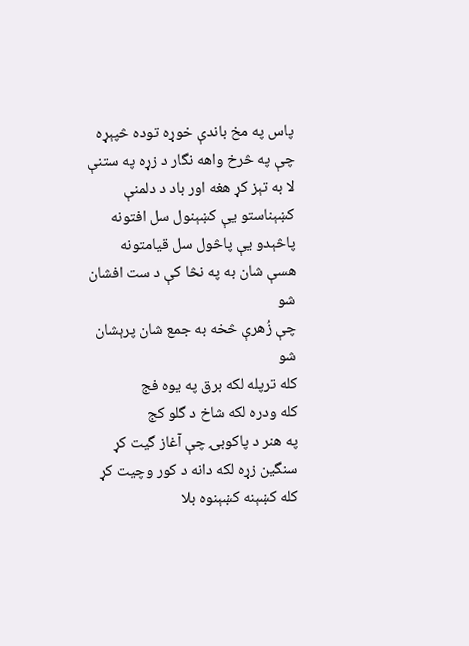پاس په مخ باندې خوړه توده څپېړه
چې په څرخ واهه نگار د زړه په ستنې
لا به تېز کړ هغه اور باد د دلمنې
کښېناستو يې کښېنول سل افتونه
پاڅېدو يې پاڅول سل قيامتونه
هسې شان به په نڅا کې د ست افشان شو
چې زُهرې څخه به جمع شان پرېشان شو
کله ترپله لکه برق په يوه فج
کله ودره لکه شاخ د گلو کج
په هنر د پاکوبۍ چې آغاز گيت کړ
سنگين زړه لکه دانه د کور وچيت کړ
کله کښېنه کښېنوه بلا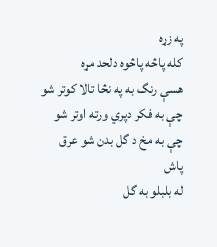په زړه
کله پاڅه پاڅوه دلحد مړه
هسې رنگ به په نڅا تالا کوتر شو
چې به فکر دپري ورته اوتر شو
چې به مخ د گل بدن شو عرق پاش
له بلبلو به گل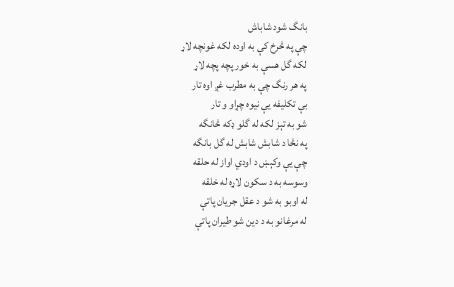بانگ شود شاباش
چې په څرخ کې به اوده لکه غونچه لاړ
لکه گل هسې به خور پچه پچه لاړ
په هر رنگ چې به مطرب غږ اوه تار
بې تکليفه يې نيوه چړاو و تار
شو به تېز لکه له گلو ډکه څانگه
په نڅا د شابش شابش له گل بانگه
چې يې وکېښ د اودي اواز له حلقه
وسوسه به د سکون لاړه له خلقه
له اوبو به شو د عقل جريان پاتې
له مرغانو به د دين شو طيران پاتې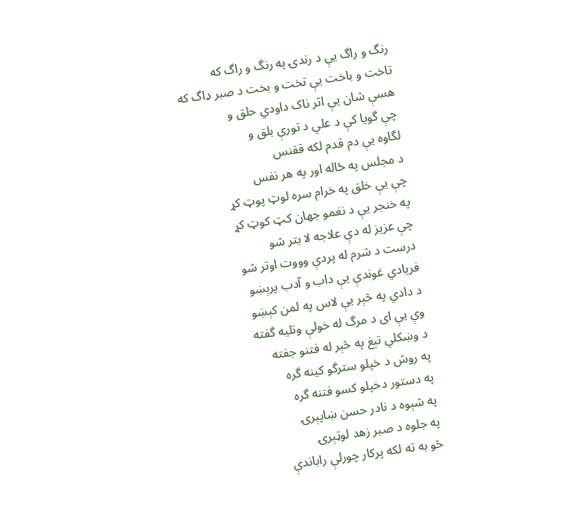رنگ و راگ يې د رندۍ په رنگ و راگ که
تاخت و باخت يې تخت و بخت د صبر ډاگ که
هسې شان يې اثر ناک داودي حلق و
چې گويا کې د علي د تورې بلق و
لگاوه يې دم قدم لکه ققنس
د مجلس په ځاله اور په هر نفس
چې يې خلق په خرام سره لوټ پوټ کړ
په خنجر يې د نغمو جهان کټ کوټ کړ
چې عزيز له دې علاجه لا بتر شو
درست د شرم له پردې وووت اوتر شو
فريادي غوندې يې داب و آدب پرېښو
د دادي په څېر يې لاس په لمن کېښو
وې يې ای د مرگ له خولې وتليه گفته
د وښکلي تېغ په څېر له فتنو جفته
په روش د خپلو سترگو کينه گره
په دستور دخپلو کسو فتنه گره
په شېوه د نادر حسن ښاپېرۍ
په جلوه د صبر زهد لوټېرۍ
څو به ته لکه پرکار چورلې راباندې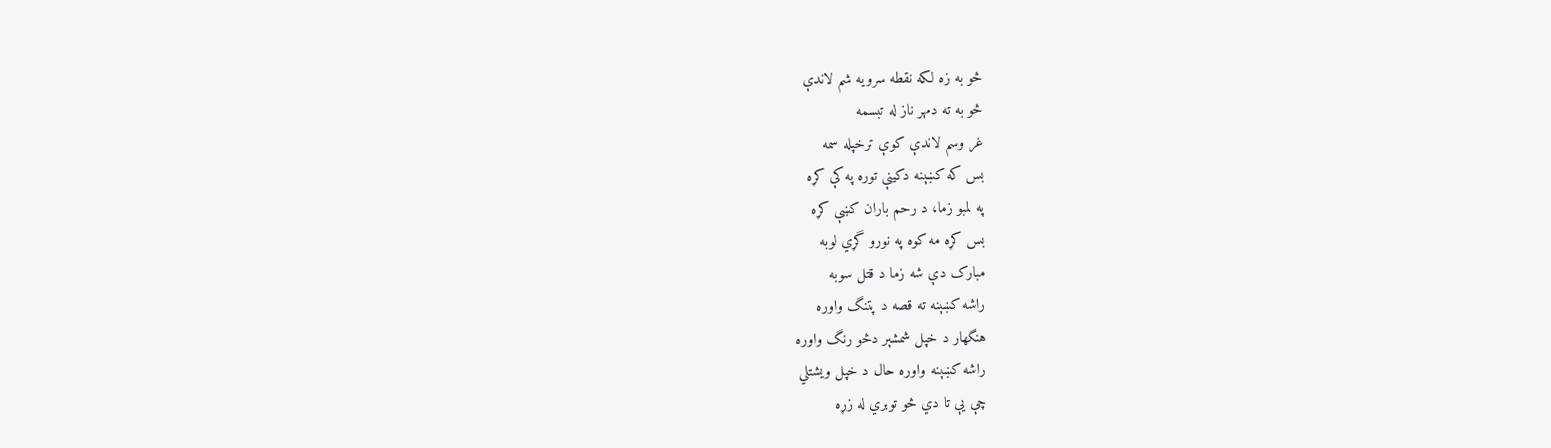څو به زه لکه نقطه سرويه شم لاندې
څو به ته دمهر ناز له تبسمه
غر وسم لاندې کوې ترخپله سمه
بس که کښېنه دکينې توره په کې کړه
په لمبو زما، د رحم باران کښې کړه
بس کړه مه کوه په نورو گړي لوبه
مبارک دې شه زما د قتل سوبه
راشه کښېنه ته قصه د پتنگ واوره
هنگهار د خپل شمشېر دڅو رنگ واوره
راشه کښېنه واوره حال د خپل ويشتلي
چې يې تا دي څو توبري له زړه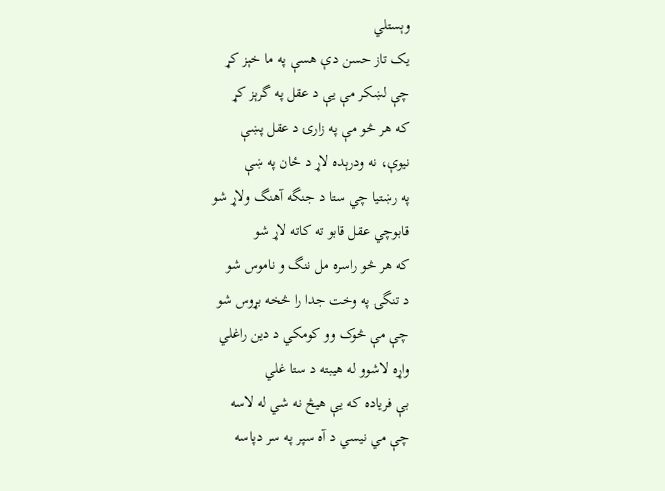وېستلي
يک تاز حسن دې هسې په ما خېز کړ
چې لښکر مې يې د عقل په گرېز کړ
که هر څو مې په زارۍ د عقل پښې
نيوې، نه ودرېده لاړ د ځان په ښې
په رښتيا چي ستا د جنگه آهنگ ولاړ شو
قابوچي عقل قابو ته کاته لاړ شو
که هر څو راسره مل ننگ و ناموس شو
د تنگۍ په وخت جدا را څخه بړوس شو
چې مې څوک وو کومکي د دين راغلي
واړه لاشوو له هيبته د ستا غلي
بې فرياده که يې هيڅ نه شي له لاسه
چې مي نيسي د آه سپر په سر دپاسه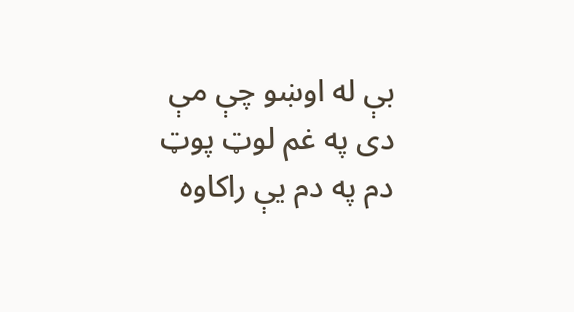بې له اوښو چې مې دی په غم لوټ پوټ
دم په دم يې راکاوه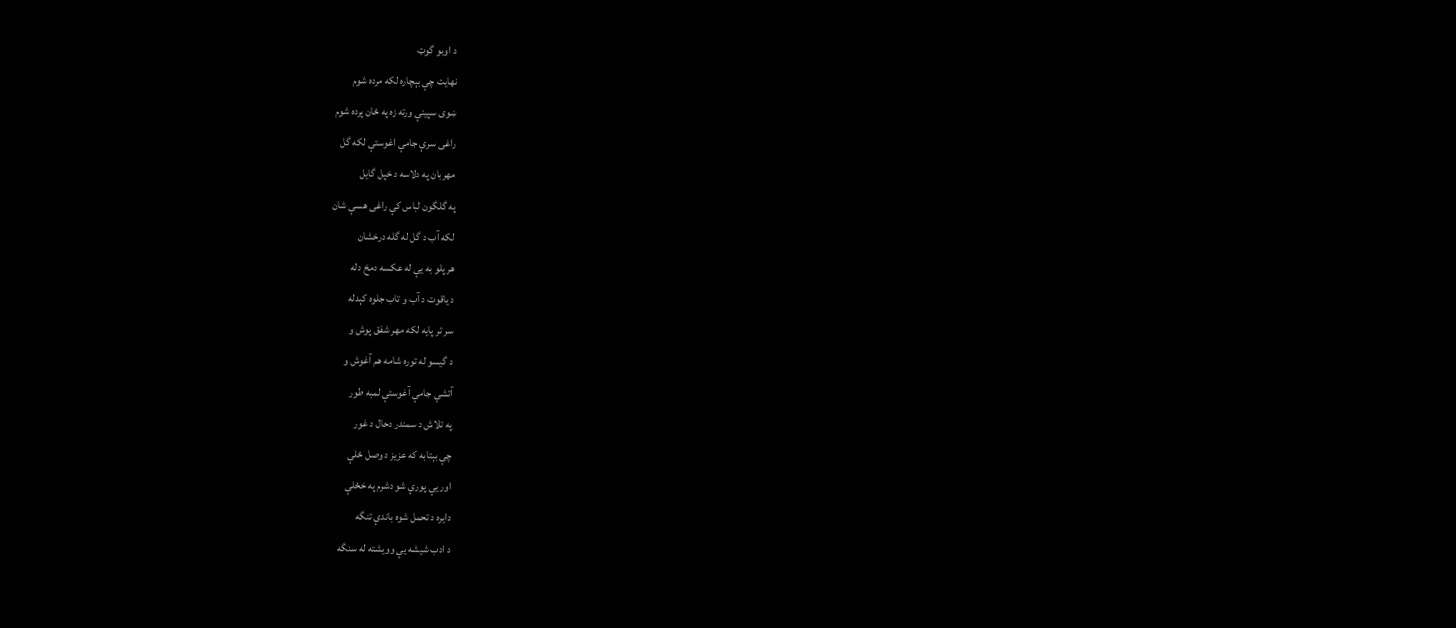د اوبو گوټ
نهايت چې بېچاره لکه مرده شوم
ښوی سپينې ورته زه په ځان پرده شوم
راغی سرې جامې اغوستې لکه گل
مهربان په دلاسه د خپل گايل
په گلگون لباس کې راغی هسې شان
لکه آب د گل له گله درخشان
هر پلو به يې له عکسه دمخ دله
د ياقوت د آب و تاب جلوه کېدله
سر تر پايه لکه مهر شفق پوش و
د گيسو له توره شامه هم آغوش و
آتشي جامې آغوستې لمبه طور
په تلاش د سمندر دحال د غور
چې بېتابه که عزيز د وصل ځلې
اور يې پورې شو دشرم په خځلې
دايره د تحمل شوه باندې تنگه
د ادب شيشه يې وويشته له سنگه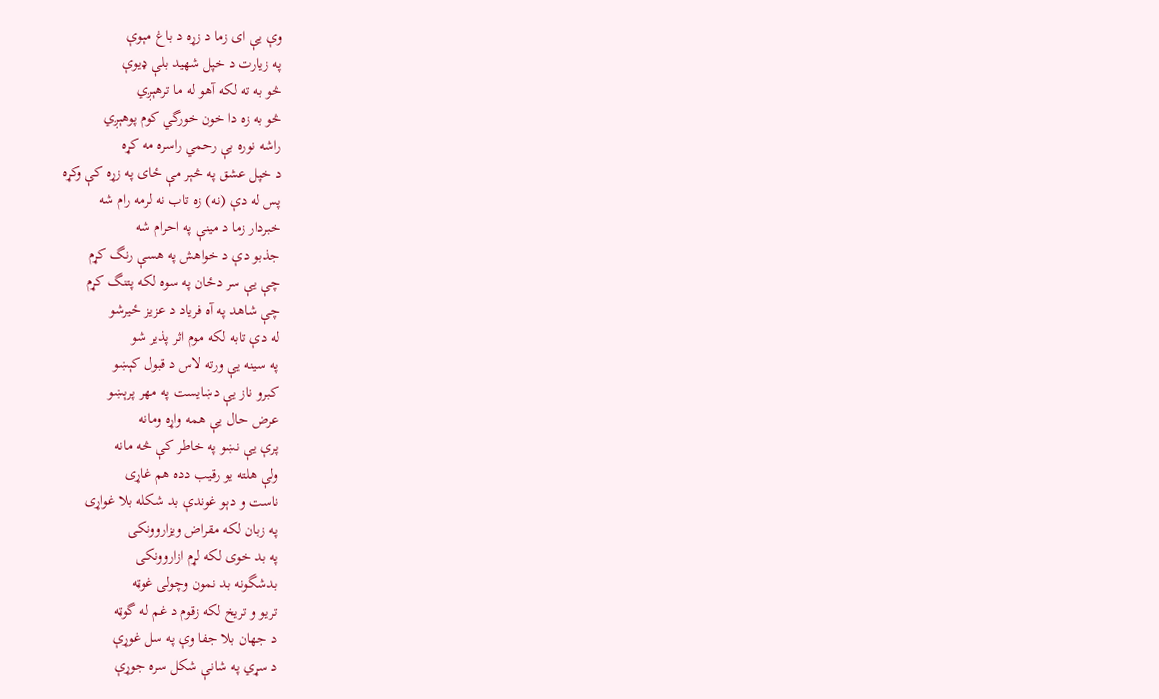وې يې ای زما د زړه د باغ مېوې
په زيارت د خپل شهيد بلې ډيوې
څو به ته لکه آهو له ما ترهېږي
څو به زه دا خون خورگي کوم پوهېږي
راشه نوره بې رحمي راسره مه کړه
د خپل عشق په څېر مې ځای په زړه کې وکړه
پس له دې (نه) زه تاب نه لرمه رام شه
خبردار زما د مينې په احرام شه
جذبو دې د خواهش په هسې رنگ کړم
چې يې سر دځان په سوه لکه پتنگ کړم
چې شاهد په آه فرياد د عزيز ځيرشو
له دې تابه لکه موم اثر پذير شو
په سينه يې ورته لاس د قبول کېښو
کبرو ناز يې دښايست په مهر پرېښو
عرض حال يې همه واړه ومانه
پرې يې نښو په خاطر کې څه مانه
ولې هلته يو رقيب دده هم غاړی
ناست و دېو غوندې بد شکله بلا غواړی
په زبان لکه مقراض ويزاروونکی
په بد خوی لکه لړم ازاروونکی
بدشگونه بد نمون وچولی غوټه
تريو و تريخ لکه زقوم د غم له گوټه
د جهان بلا جفا وې په سل غوړې
د سړي په شانې شکل سره جوړې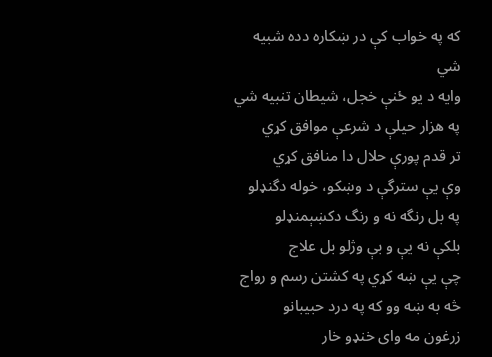که په خواب کې در ښکاره دده شبيه شي
وايه د يو ځنې خجل، شيطان تنبيه شي
په هزار حيلې د شرعې موافق کړي
تر قدم پورې حلال دا منافق کړي
وې يې سترگې د وښکو، خوله دگنډلو
په بل رنگه نه و رنگ دکښېمنډلو
بلکې نه يې و بې وژلو بل علاج
چې يې ښه کړي په کشتن رسم و رواج
څه به ښه وو که په درد حبيبانو
زرغون مه وای خنډو خار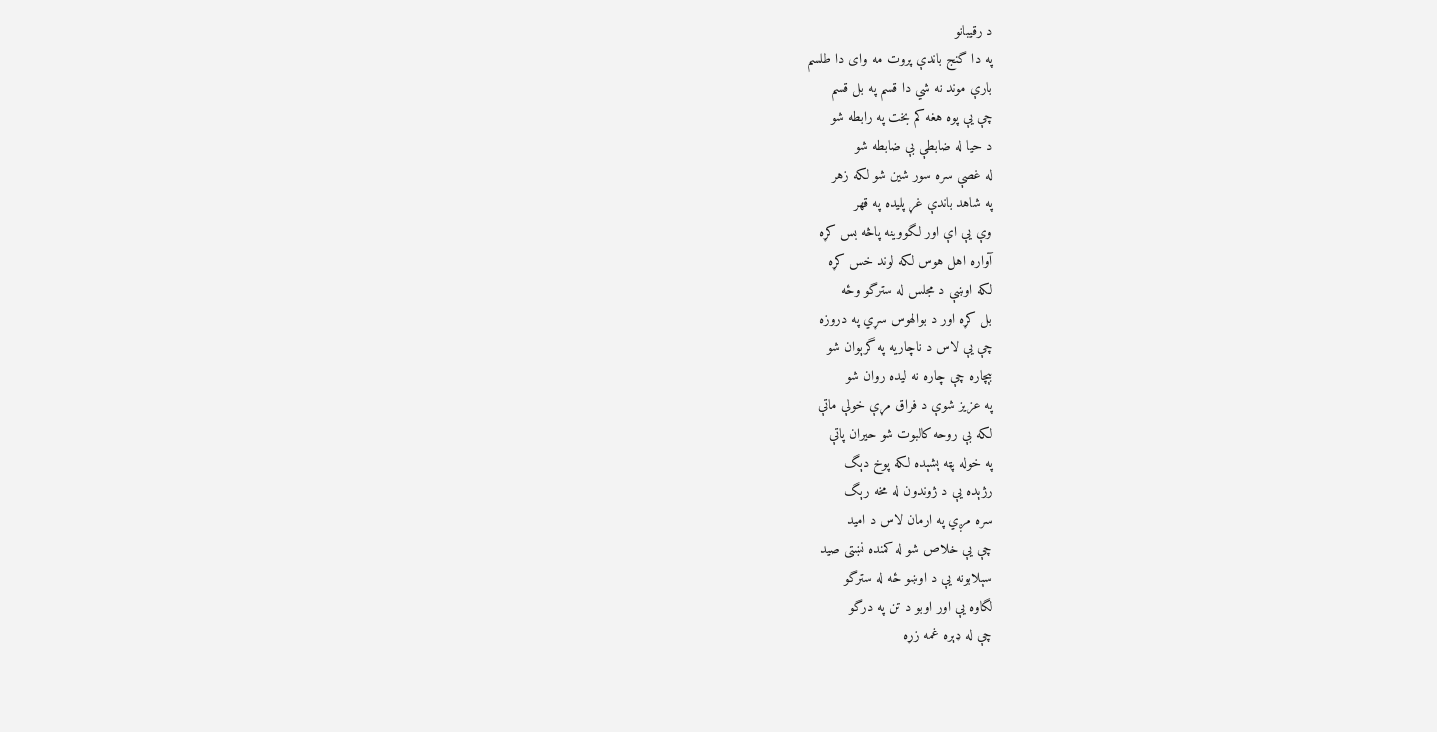د رقيبانو
په دا گنج باندې پروت مه وای دا طلسم
بارې موند نه شي دا قسم په بل قسم
چې يې پوه هغه کم بخت په رابطه شو
د حيا له ضابطې بې ضابطه شو
له غصې سره سور شين شو لکه زهر
په شاهد باندې غړ پليده په قهر
وې يې اې اور لگووينه پاڅه بس کړه
آواره اهل هوس لکه لوند خس کړه
لکه اوښې د مجلس له سترگو وځه
بل کړه اور د بوالهوس سړي په دروزه
چې يې لاس د ناچاريه په گرېوان شو
بېچاره چې چاره نه ليده روان شو
په عزيز شوې د فراق مړې خولې ماتې
لکه بې روحه کالبوت شو حيران پاتې
په خوله پټه ېشېده لکه پوخ دېگ
رژېده يې د ژوندون له مخه رېگ
سره مږي په ارمان لاس د اميد
چې يې خلاص شو له کمنده نښتی صيد
سېلابونه يې د اوښو ځه له سترگو
لگاوه يې اور اوبو د تن په درگو
چې له ډېره غمه زړه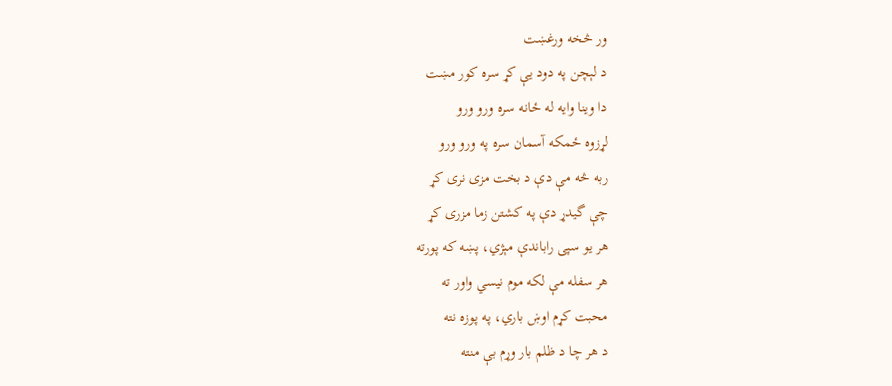ور څخه ورغښت
د لېچن په دود يې کړ سره کور مښت
دا وينا وايه له ځانه سره ورو ورو
لړزوه ځمکه آسمان سره په ورو ورو
ربه څه مې دې د بخت مزی نری کړ
چې گيدړ دې په کشتن زما مزری کړ
هر يو سپی راباندې مېژي، پښه که پورته
هر سفله مې لکه موم نيسي واور ته
محبت کړم اوښ باري، په پوزه نته
د هر چا د ظلم بار وړم بې منته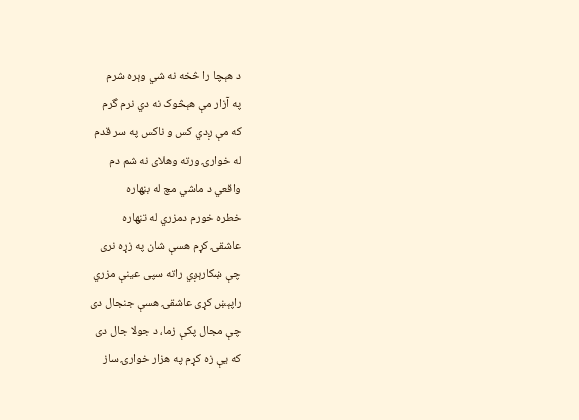د هېچا را څخه نه شي وېره شرم
په آزار مې هېڅوک نه دي نرم گرم
که مې ږدي کس و ناکس په سر قدم
له خوارۍ ورته وهلای نه شم دم
واقعي د ماشي مچ له بڼهاره
خطره خورم دمزري له تڼهاره
عاشقۍ کړم هسې شان په زړه نری
چې ښکارېږي راته سپی عينې مزري
راپېښ کړی عاشقۍ هسې جنجال دی
چې مجال پکې زما، د جولا جال دی
که يې زه کړم په هزار خوارۍ ساز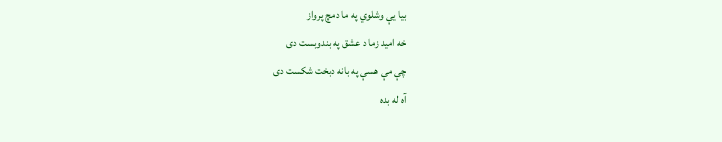بيا يې وشلوي په ما دمچ پرواز
خه اميد زما د عشق په بندوبست دی
چې مې هسې په بانه دبخت شکست دی
آه له بده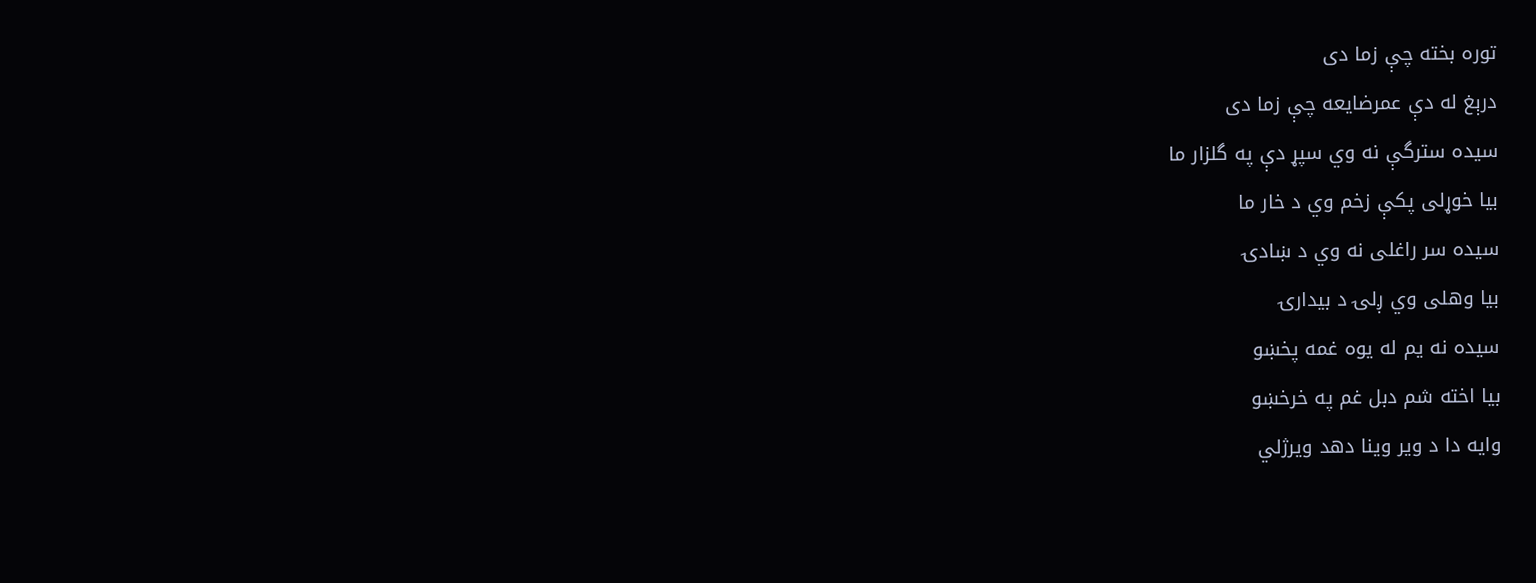توره بخته چې زما دی
درېغ له دې عمرضايعه چې زما دی
سيده سترگې نه وي سپړ دې په گلزار ما
بيا خوړلی پکې زخم وي د خار ما
سيده سر راغلی نه وي د ښادۍ
بيا وهلی وي ږلۍ د بيدارۍ
سيده نه يم له يوه غمه پخښو
بيا اخته شم دبل غم په خرخښو
وايه دا د وير وينا دهد ويرژلي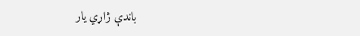باندې ژاړي يار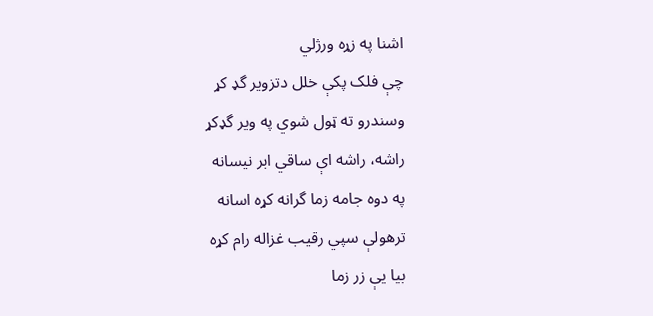اشنا په زړه ورژلي
چې فلک پکې خلل دتزوير گډ کړ
وسندرو ته ټول شوي په وير گډکړ
راشه، راشه اې ساقي ابر نيسانه
په دوه جامه زما گرانه کړه اسانه
ترهولې سپي رقيب غزاله رام کړه
بيا يې زر زما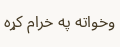وخواته په خرام کړه